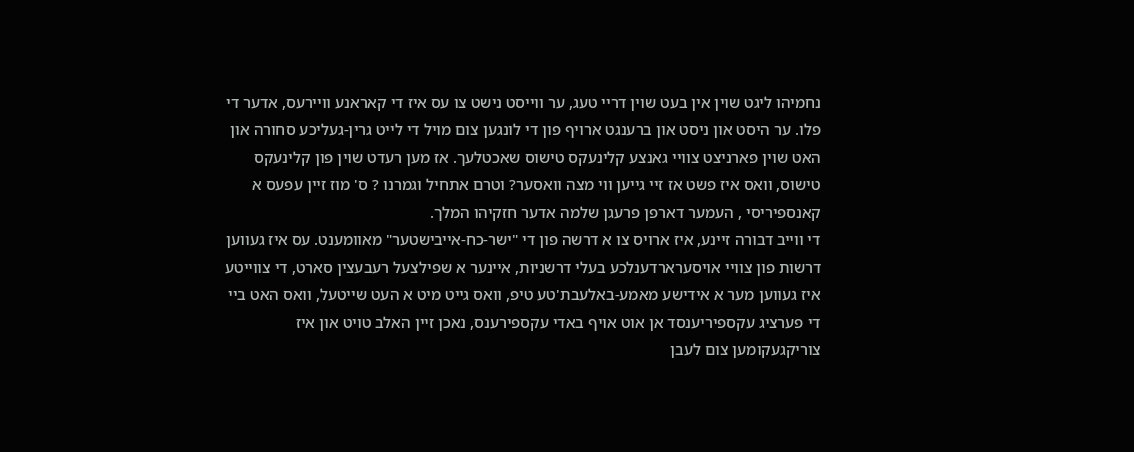נחמיהו ליגט שוין אין בעט שוין דריי טעג, ער ווייסט נישט צו עס איז די קאראנע וויירעס, אדער די פלו. ער היסט און ניסט און ברענגט ארויף פון די לונגען צום מויל די לייט גרין-געליכע סחורה און האט שוין פארניצט צוויי גאנצע קלינעקס טישוס שאכטלעך. אז מען רעדט שוין פון קלינעקס טישוס, וואס איז פשט אז זיי גייען ווי מצה וואסער? וטרם אתחיל וגמרנו ? ס' מוז זיין עפעס א קאנספיריסי , העמער דארפן פרעגן שלמה אדער חזקיהו המלך.
די ווייב דבורה זיינע, איז ארויס צו א דרשה פון די "ישר-כח-אייבישטער" מאוומענט. עס איז געווען דרשות פון צוויי אויסערארדענלכע בעלי דרשניות, איינער א שפילצעל רעבעצין סארט, די צווייטע איז געווען מער א אידישע מאמע-באלעבת'טע טיפ, וואס גייט מיט א העט שייטעל, וואס האט ביי די פערציג עקספיריענסד אן אוט אויף באדי עקספירענס, נאכן זיין האלב טויט און איז צוריקגעקומען צום לעבן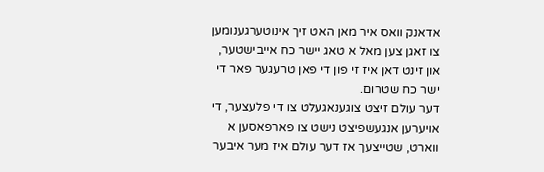אדאנק וואס איר מאן האט זיך אינוטערגענומען צו זאגן צען מאל א טאג יישר כח אייבישטער, און זינט דאן איז זי פון די פאן טרעגער פאר די ישר כח שטרום.
דער עולם זיצט צוגענאגעלט צו די פלעצער, די אויערען אנגעשפיצט נישט צו פארפאסען א ווארט, שטייצעך אז דער עולם איז מער איבער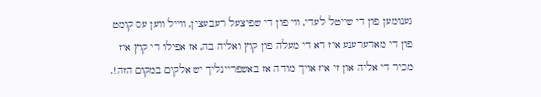גענומען פון די שייטל לעדי, ווי פון די שפיצעל רעבעצין, ווייל ווען עס קומט פון די מאדערענע איז דא די מעלה פון קוץ ואליה בה, אז אפילו די קוץ איז מכיר די אליה און זי איז אויך מודה אז באשפריינליך יש אלקים במקום הזה!.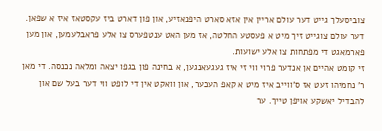צוביסעלך גייט דער עולם אריין אין אזא סארט היפנאזיע, און פון דארט ביז עקסטאז איז א שפאן. דער עולם צוגייט זיך מיט א פעסטע החלטה, אז מען האט ענטפערס צו אלע פראבלעמען, און מען פארמאגט די מפתחות צו אלע ישועות.
זי קומט אהיים אן אנדער פרוי ווי זי איז געגעאנגען, א בחינה פון בגפו יצאה ומלאה נכנסה. די מאן ר' נחמיהו זעט אז ס'ווייב איז מיט א קאפ העכער, און וואקט אין די לופט ווי דער בעל שם און להבדיל יאשקע אויפן טייך. ער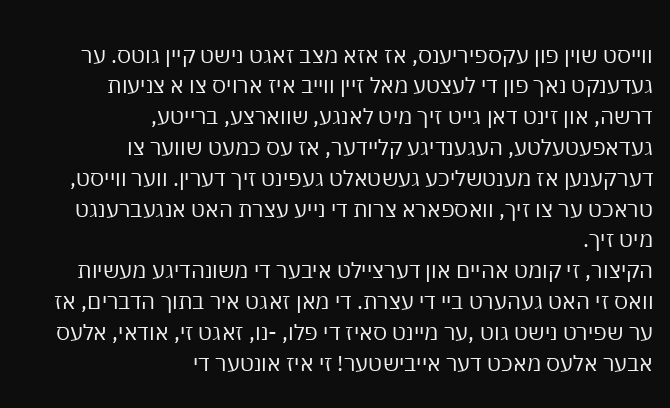ווייסט שוין פון עקספיריענס, אז אזא מצב זאגט נישט קיין גוטס. ער געדענקט נאך פון די לעצטע מאל זיין ווייב איז ארויס צו א צניעות דרשה, און זינט דאן גייט זיך מיט לאנגע, שווארצע, ברייטע, געדאפעטעלטע, העגענדיגע קליידער, אז עס כמעט שווער צו דערקענען אז מענטשליכע געשטאלט געפינט זיך דערין. ווער ווייסט, טראכט ער צו זיך, וואספארא צרות די נייע עצרת האט אנגעברענגט מיט זיך.
הקיצור, זי קומט אהיים און דערציילט איבער די משונהדיגע מעשיות וואס זי האט געהערט ביי די עצרת. די מאן זאגט איר בתוך הדברים, אז ער שפירט נישט גוט ,ער מיינט סאיז די פלו, -נו, זאגט זי, אודאי, אלעס אבער אלעס מאכט דער אייבישטער! זי איז אונטער די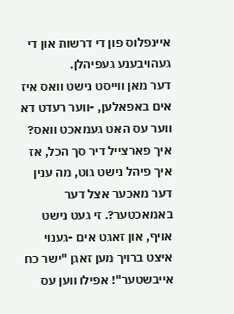איינפלוס פון די דרשות און די געהויבענע געפיהלן.
דער מאן ווייסט נישט וואס איז אים באפאלען, -ווער רעדט דא ווער עס האט געמאכט וואס? איך פארצייל דיר סך הכל, אז איך פיהל נישט גוט, מה ענין דער מאכער אצל דער באמאכטער?. זי געט נישט אויף, און זאגט אים -גענוי איצט ברויך מען זאגן "ישר כח אייבשטער"! אפילו ווען עס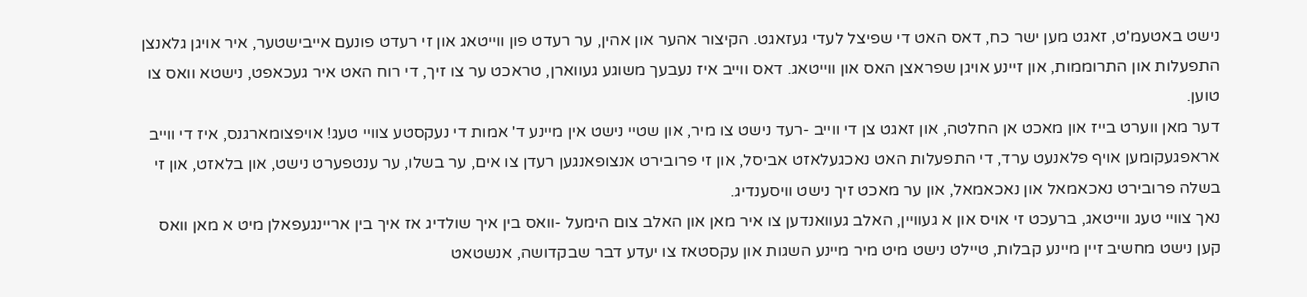נישט באטעמ'ט, זאגט מען ישר כח, דאס האט די שפיצל לעדי געזאגט. הקיצור אהער און אהין, ער רעדט פון ווייטאג און זי רעדט פונעם אייבישטער, איר אויגן גלאנצן התפעלות און התרוממות, און זיינע אויגן שפראצן האס און ווייטאג. דאס ווייב איז נעבעך משוגע געווארן, טראכט ער צו זיך, די רוח האט איר געכאפט, נישטא וואס צו טוען.
דער מאן ווערט בייז און מאכט אן החלטה, און זאגט צן די ווייב -רעד נישט צו מיר, און שטיי נישט אין מיינע ד' אמות די נעקסטע צוויי טעג! אויפצומארגנס, איז די ווייב אראפגעקומען אויף פלאנעט ערד, די התפעלות האט נאכגעלאזט אביסל, און זי פרובירט אנצופאנגען רעדן צו אים, ער בשלו, ער ענטפערט נישט, און בלאזט, און זי בשלה פרובירט נאכאמאל און נאכאמאל, און ער מאכט זיך נישט וויסענדיג.
נאך צוויי טעג ווייטאג, ברעכט זי אויס און א געוויין, האלב געוואנדען צו איר מאן און האלב צום הימעל -וואס בין איך שולדיג אז איך בין אריינגעפאלן מיט א מאן וואס קען נישט מחשיב זיין מיינע קבלות, טיילט נישט מיט מיר מיינע השגות און עקסטאז צו יעדע דבר שבקדושה, אנשטאט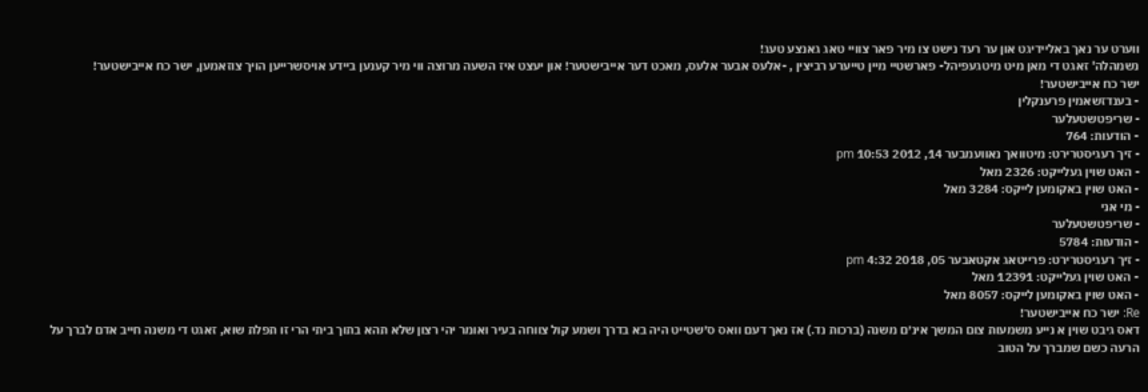ווערט ער נאך באליידיגט און ער רעד נישט צו מיר פאר צוויי טאג גאנצע טעג!
נשמהלה' זאגט די מאן מיט מיטגעפיהל- פארשטיי מיין טייערע רביצין , -אלעס אבער אלעס, מאכט דער אייבישטער! און יעצט איז השעה מרוצה ווי מיר קענען ביידע אויסשרייען הויך צוזאמען, ישר כח אייבישטער!
ישר כח אייבישטער!
- בענדזשאמין פרענקלין
- שריפטשטעלער
- הודעות: 764
- זיך רעגיסטרירט: מיטוואך נאוועמבער 14, 2012 10:53 pm
- האט שוין געלייקט: 2326 מאל
- האט שוין באקומען לייקס: 3284 מאל
- מי אני
- שריפטשטעלער
- הודעות: 5784
- זיך רעגיסטרירט: פרייטאג אקטאבער 05, 2018 4:32 pm
- האט שוין געלייקט: 12391 מאל
- האט שוין באקומען לייקס: 8057 מאל
Re: ישר כח אייבישטער!
דאס גיבט שוין א נייע משמעות צום המשך אינ׳ם משנה (ברכות נד.) אז נאך דעם וואס ס׳שטייט היה בא בדרך ושמע קול צווחה בעיר ואומר יהי רצון שלא תהא בתוך ביתי הרי זו תפלת שוא, זאגט די משנה חייב אדם לברך על הרעה כשם שמברך על הטוב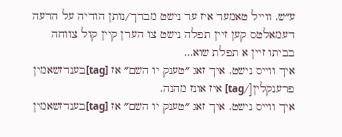ע״ש. ווייל טאמער איז ער נישט מברך/נותן הודיה על הרעה דעמאלטס קען זיין תפלה נישט צו הערן קיין קול צווחה בביתו זיין א תפלת שוא...
איך ווייס נישט. איך זאג ״טענק יו השם״ אז [tag]בענדזשאמין פרענקלין[/tag] איז אונז מהנה.
איך ווייס נישט. איך זאג ״טענק יו השם״ אז [tag]בענדזשאמין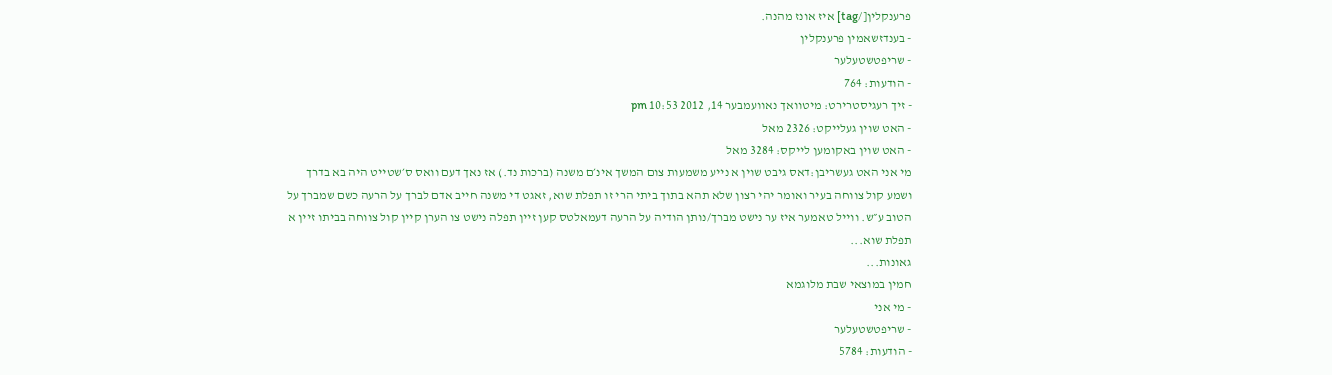פרענקלין[/tag] איז אונז מהנה.
- בענדזשאמין פרענקלין
- שריפטשטעלער
- הודעות: 764
- זיך רעגיסטרירט: מיטוואך נאוועמבער 14, 2012 10:53 pm
- האט שוין געלייקט: 2326 מאל
- האט שוין באקומען לייקס: 3284 מאל
מי אני האט געשריבן:דאס גיבט שוין א נייע משמעות צום המשך אינ׳ם משנה (ברכות נד.) אז נאך דעם וואס ס׳שטייט היה בא בדרך ושמע קול צווחה בעיר ואומר יהי רצון שלא תהא בתוך ביתי הרי זו תפלת שוא, זאגט די משנה חייב אדם לברך על הרעה כשם שמברך על הטוב ע״ש. ווייל טאמער איז ער נישט מברך/נותן הודיה על הרעה דעמאלטס קען זיין תפלה נישט צו הערן קיין קול צווחה בביתו זיין א תפלת שוא...
גאונות...
חמין במוצאי שבת מלוגמא
- מי אני
- שריפטשטעלער
- הודעות: 5784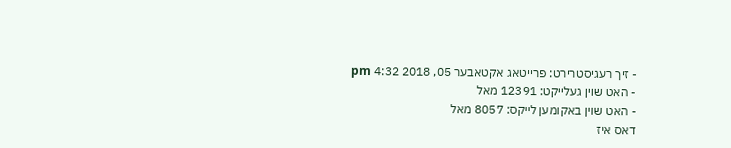- זיך רעגיסטרירט: פרייטאג אקטאבער 05, 2018 4:32 pm
- האט שוין געלייקט: 12391 מאל
- האט שוין באקומען לייקס: 8057 מאל
דאס איז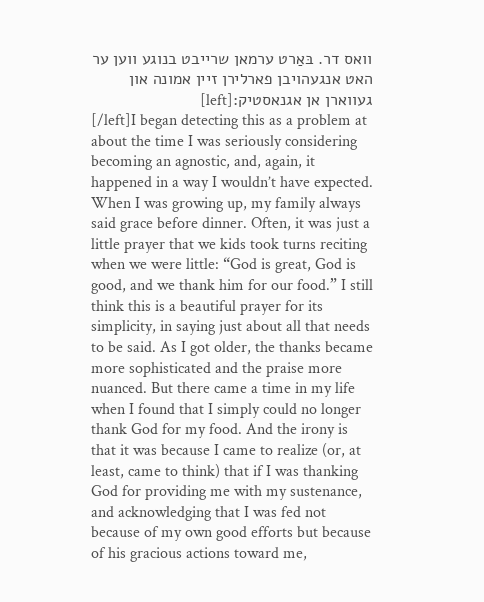וואס דר. בּאַרט ערמאן שרייבט בנוגע ווען ער האט אנגעהויבן פארלירן זיין אמונה און געווארן אן אגנאסטיק:[left]
[/left]I began detecting this as a problem at about the time I was seriously considering becoming an agnostic, and, again, it happened in a way I wouldn’t have expected. When I was growing up, my family always said grace before dinner. Often, it was just a little prayer that we kids took turns reciting when we were little: “God is great, God is good, and we thank him for our food.” I still think this is a beautiful prayer for its simplicity, in saying just about all that needs to be said. As I got older, the thanks became more sophisticated and the praise more nuanced. But there came a time in my life when I found that I simply could no longer thank God for my food. And the irony is that it was because I came to realize (or, at least, came to think) that if I was thanking God for providing me with my sustenance, and acknowledging that I was fed not because of my own good efforts but because of his gracious actions toward me,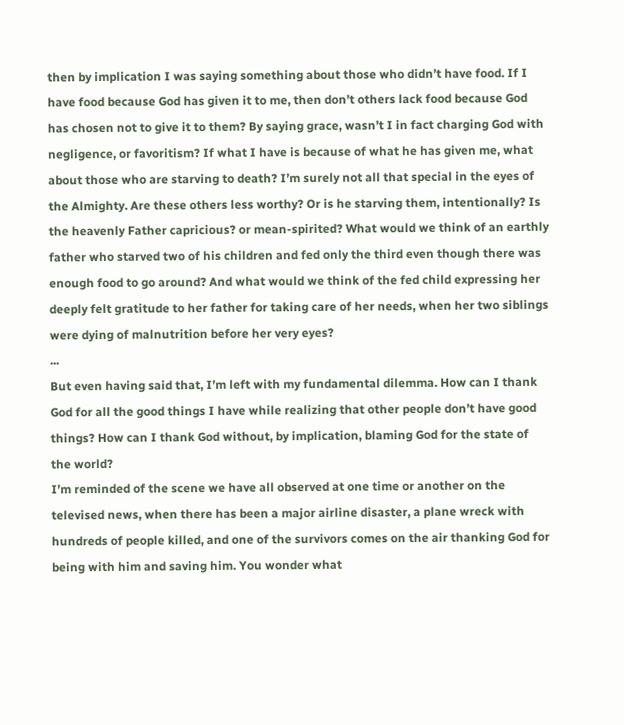then by implication I was saying something about those who didn’t have food. If I have food because God has given it to me, then don’t others lack food because God has chosen not to give it to them? By saying grace, wasn’t I in fact charging God with negligence, or favoritism? If what I have is because of what he has given me, what about those who are starving to death? I’m surely not all that special in the eyes of the Almighty. Are these others less worthy? Or is he starving them, intentionally? Is the heavenly Father capricious? or mean-spirited? What would we think of an earthly father who starved two of his children and fed only the third even though there was enough food to go around? And what would we think of the fed child expressing her deeply felt gratitude to her father for taking care of her needs, when her two siblings were dying of malnutrition before her very eyes?
...
But even having said that, I’m left with my fundamental dilemma. How can I thank God for all the good things I have while realizing that other people don’t have good things? How can I thank God without, by implication, blaming God for the state of the world?
I’m reminded of the scene we have all observed at one time or another on the televised news, when there has been a major airline disaster, a plane wreck with hundreds of people killed, and one of the survivors comes on the air thanking God for being with him and saving him. You wonder what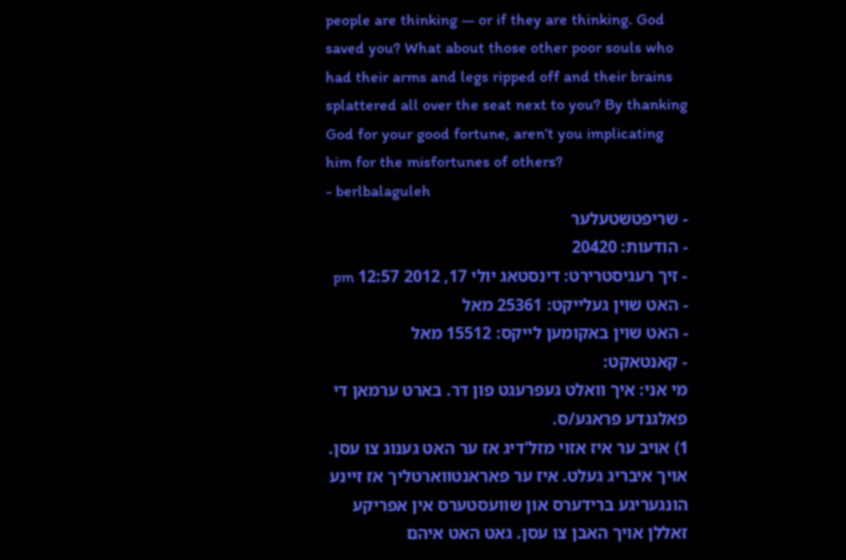people are thinking — or if they are thinking. God saved you? What about those other poor souls who had their arms and legs ripped off and their brains splattered all over the seat next to you? By thanking God for your good fortune, aren’t you implicating him for the misfortunes of others?
- berlbalaguleh
- שריפטשטעלער
- הודעות: 20420
- זיך רעגיסטרירט: דינסטאג יולי 17, 2012 12:57 pm
- האט שוין געלייקט: 25361 מאל
- האט שוין באקומען לייקס: 15512 מאל
- קאנטאקט:
מי אני: איך וואלט געפרעגט פון דר. בארט ערמאן די פאלגנדע פראגע/ס.
1) אויב ער איז אזוי מזל'דיג אז ער האט גענוג צו עסן. אויך איבריג געלט. איז ער פאראנטווארטליך אז זיינע הונגעריגע ברידערס און שוועסטערס אין אפריקע זאללן אויך האבן צו עסן. גאט האט איהם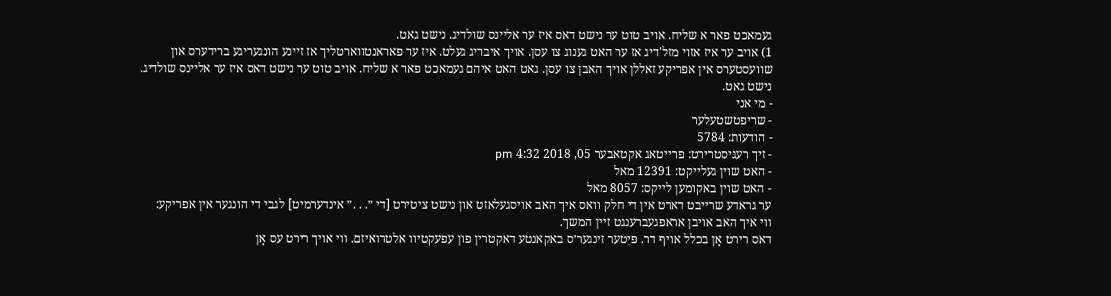געמאכט פאר א שליח. אויב טוט ער נישט דאס איז ער אליינס שולדיג. נישט גאט.
1) אויב ער איז אזוי מזל'דיג אז ער האט גענוג צו עסן. אויך איבריג געלט. איז ער פאראנטווארטליך אז זיינע הונגעריגע ברידערס און שוועסטערס אין אפריקע זאללן אויך האבן צו עסן. גאט האט איהם געמאכט פאר א שליח. אויב טוט ער נישט דאס איז ער אליינס שולדיג. נישט גאט.
- מי אני
- שריפטשטעלער
- הודעות: 5784
- זיך רעגיסטרירט: פרייטאג אקטאבער 05, 2018 4:32 pm
- האט שוין געלייקט: 12391 מאל
- האט שוין באקומען לייקס: 8057 מאל
ער גראדע שרייבט דארט אין די חלק וואס איך האב אויסגעלאזט און נישט ציטירט [די ״. . .״ אינדערמיט] לגבי די הונגער אין אפריקע:
ווי איך האב אויבן אראפגעברענגט זיין המשך.
דאס רירט אָן בכלל אויף דר. פּיִטער זינגער׳ס באקאנטע דאקטרין פון עפעקטיוו אלטרואיזם. ווי אויך רירט עס אָן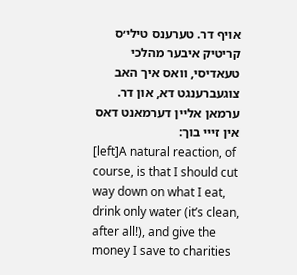אויף דר. טערענס טילי׳ס קריטיק איבער מהלכי טעאדיסי, וואס איך האב צוגעברענגט דא, און דר. ערמאן אליין דערמאנט דאס אין זייי בוך:
[left]A natural reaction, of course, is that I should cut way down on what I eat, drink only water (it’s clean, after all!), and give the money I save to charities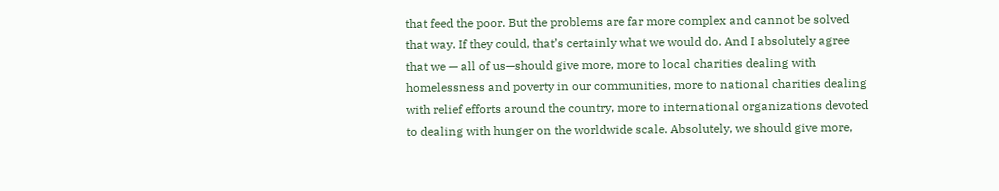that feed the poor. But the problems are far more complex and cannot be solved that way. If they could, that’s certainly what we would do. And I absolutely agree that we — all of us—should give more, more to local charities dealing with homelessness and poverty in our communities, more to national charities dealing with relief efforts around the country, more to international organizations devoted to dealing with hunger on the worldwide scale. Absolutely, we should give more,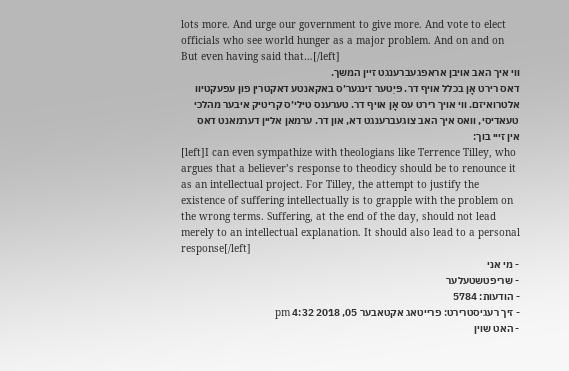lots more. And urge our government to give more. And vote to elect officials who see world hunger as a major problem. And on and on
But even having said that…[/left]
ווי איך האב אויבן אראפגעברענגט זיין המשך.
דאס רירט אָן בכלל אויף דר. פּיִטער זינגער׳ס באקאנטע דאקטרין פון עפעקטיוו אלטרואיזם. ווי אויך רירט עס אָן אויף דר. טערענס טילי׳ס קריטיק איבער מהלכי טעאדיסי, וואס איך האב צוגעברענגט דא, און דר. ערמאן אליין דערמאנט דאס אין זייי בוך:
[left]I can even sympathize with theologians like Terrence Tilley, who argues that a believer’s response to theodicy should be to renounce it as an intellectual project. For Tilley, the attempt to justify the existence of suffering intellectually is to grapple with the problem on the wrong terms. Suffering, at the end of the day, should not lead merely to an intellectual explanation. It should also lead to a personal response[/left]
- מי אני
- שריפטשטעלער
- הודעות: 5784
- זיך רעגיסטרירט: פרייטאג אקטאבער 05, 2018 4:32 pm
- האט שוין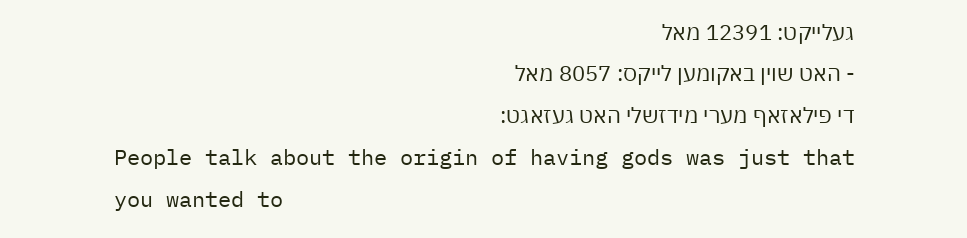געלייקט: 12391 מאל
- האט שוין באקומען לייקס: 8057 מאל
די פילאזאף מערי מידזשלי האט געזאגט:
People talk about the origin of having gods was just that you wanted to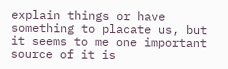explain things or have something to placate us, but it seems to me one important source of it is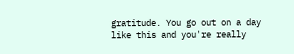gratitude. You go out on a day like this and you're really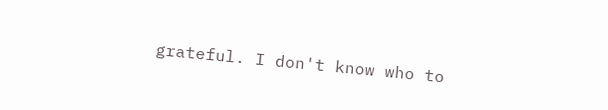grateful. I don't know who to